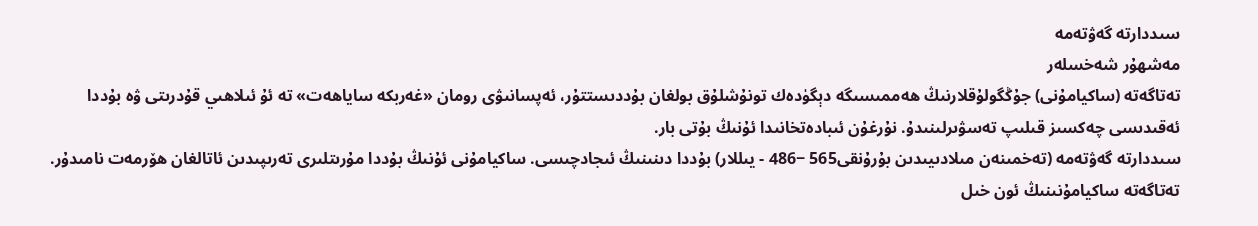سىددارتە گەۋتەمە
مەشھۇر شەخسلەر
تەتاگەتە (ساكيامۇنى) جۇڭگولۇقلارنىڭ ھەممىسىگە دېگۈدەك تونۇشلۇق بولغان بۇددىستتۇر، ئەپسانىۋى رومان «غەربكە ساياھەت» تە ئۇ ئىلاھىي قۇدرىتى ۋە بۇددا ئەقىدىسى چەكسىز قىلىپ تەسۋىرلىنىدۇ. نۇرغۇن ئىبادەتخانىدا ئۇنىڭ بۇتى بار.
سىددارتە گەۋتەمە (تەخمىنەن مىلادىيىدىن بۇرۇنقى565 −486 - يىللار) بۇددا دىنىنىڭ ئىجادچىسى. ساكيامۇنى ئۇنىڭ بۇددا مۇرىتلىرى تەرىپىدىن ئاتالغان ھۆرمەت نامىدۇر. تەتاگەتە ساكيامۇنىنىڭ ئون خىل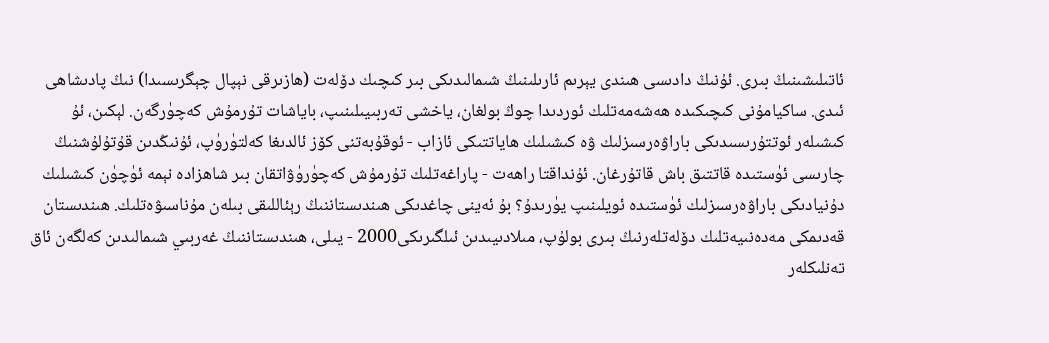ئاتىلىشىنىڭ بىرى. ئۇنىڭ دادىسى ھىندى يېرىم ئارىلىنىڭ شىمالىدىكى بىر كىچىك دۆلەت (ھازىرقى نېپال چېگرىسىدا) نىڭ پادىشاھى ئىدى. ساكيامۇنى كىچىكىدە ھەشەمەتلىك ئوردىدا چوڭ بولغان، ياخشى تەربىيىلىنىپ، باياشات تۇرمۇش كەچۈرگەن. لېكىن، ئۇ كىشىلەر ئوتتۇرىسىدىكى باراۋەرسىزلىك ۋە كىشىلىك ھاياتتىكى ئازاب - ئوقۇبەتنى كۆز ئالدىغا كەلتۈرۈپ، ئۇنىڭدىن قۇتۇلۇشنىڭ چارىسى ئۈستىدە قاتتىق باش قاتۇرغان. ئۇنداقتا راھەت - پاراغەتلىك تۇرمۇش كەچۈرۈۋاتقان بىر شاھزادە نېمە ئۈچۈن كىشىلىك دۇنيادىكى باراۋەرسىزلىك ئۈستىدە ئويلىنىپ يۈرىدۇ؟ بۇ ئەينى چاغدىكى ھىندىستاننىڭ رېئاللىقى بىلەن مۇناسىۋەتلىك. ھىندىستان قەدىمكى مەدەنىيەتلىك دۆلەتلەرنىڭ بىرى بولۇپ، مىلادىيىدىن ئىلگىرىكى2000 - يىلى، ھىندىستاننىڭ غەربىي شىمالىدىن كەلگەن ئاق تەنلىكلەر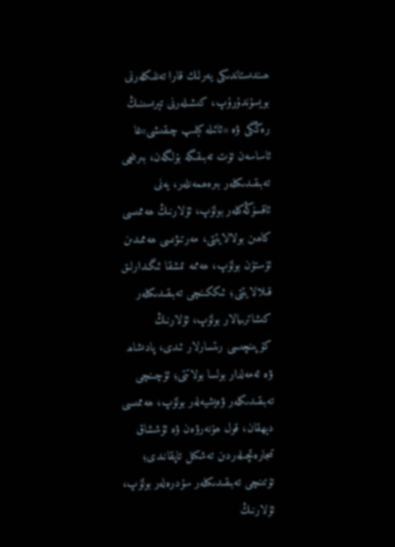ھىندىستاندىكى يەرلىك قارا تەنلىكلەرنى بويسۇندۇرۇپ، كىشىلەرنى تېرىسىنىڭ رەڭگى ۋە «ئائىلە كېلىپ چىقىشى»غا ئاساسەن تۆت تەبىقىگە بۆلگەن، بىرىنچى تەبىقىدىكىلەر بىرەھمەنلەر، يەنى ئاقسۆڭەكلەر بولۇپ، ئۇلارنىڭ ھەممىسى كاھىن بولالايتتى، مەرتىۋىسى ھەممىدىن ئۈستۈن بولۇپ، ھەممە ئىشقا ئىگىدارلىق قىلالايتتى؛ ئىككىنچى تەبىقىدىكىلەر كىشاترىيالار بولۇپ، ئۇلارنىڭ كۆپىنچىسى رىتسارلار ئىدى، پادىشاھ ۋە ئەمەلدار بولسا بولاتتى؛ ئۈچىنچى تەبىقىدىكلەر ۋەيشيەلەر بولۇپ، ھەممىسى دېھقان، قول ھۈنەرۋەن ۋە ئۇششاق تىجارەتچىلەردىن تەشكىل تاپقانىدى؛ تۆتىنچى تەبىقىدىكىلەر سۇدرەلەر بولۇپ، ئۇلارنىڭ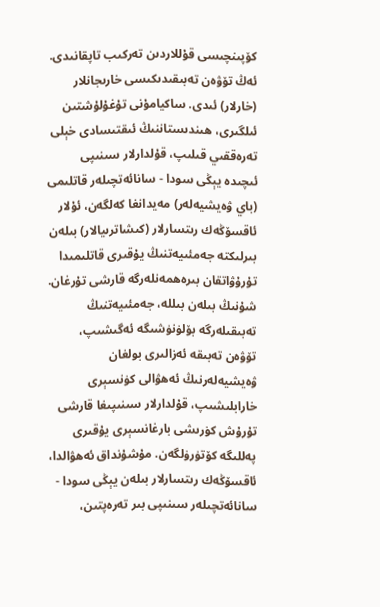كۆپىنچىسى قۇللاردىن تەركىب تاپقانىدى. ئەڭ تۆۋەن تەبىقىدىكىسى خارىجانلار (خارلار) ئىدى. ساكيامۇنى تۇغۇلۇشتىن ئىلگىرى، ھىندىستاننىڭ ئىقتىسادى خېلى تەرەققىي قىلىپ، قۇلدارلار سىنىپى ئىچىدە يېڭى سودا - سانائەتچىلەر قاتلىمى (باي ۋەيشيەلەر) مەيدانغا كەلگەن، ئۇلار ئاقسۆڭەك رىتسارلار (كىشاترىيالار) بىلەن بىرلىكتە جەمئىيەتنىڭ يۇقىرى قاتلىمىدا تۇرۇۋاتقان بىرەھمەنلەرگە قارشى تۇرغان. شۇنىڭ بىلەن بىللە، جەمئىيەتنىڭ تەبىقىلەرگە بۆلۈنۈشىگە ئەگىشىپ، تۆۋەن تەبىقە ئەزالىرى بولغان ۋەيشيەلەرنىڭ ئەھۋالى كۈنسېرى خارابلىشىپ، قۇلدارلار سىنىپىغا قارشى تۇرۇش كۈرىشى بارغانسېرى يۇقىرى پەللىگە كۆتۈرۈلگەن. مۇشۇنداق ئەھۋالدا، ئاقسۆڭەك رىتسارلار بىلەن يېڭى سودا - سانائەتچىلەر سىنىپى بىر تەرەپتىن،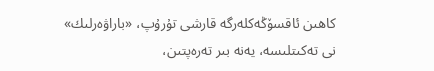كاھىن ئاقسۆڭەكلەرگە قارشى تۇرۇپ، «باراۋەرلىك» نى تەكىتلىسە، يەنە بىر تەرەپتىن،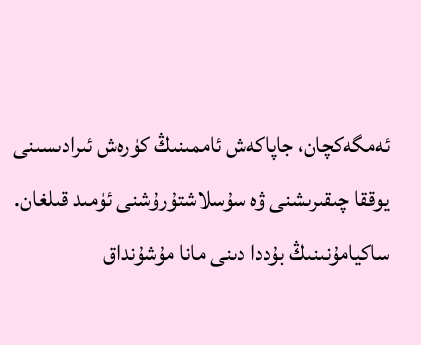ئەمگەكچان، جاپاكەش ئاممىنىڭ كۈرەش ئىرادىسىنى يوققا چىقىرىشنى ۋە سۇسلاشتۇرۇشنى ئۈمىد قىلغان. ساكيامۇنىنىڭ بۇددا دىنى مانا مۇشۇنداق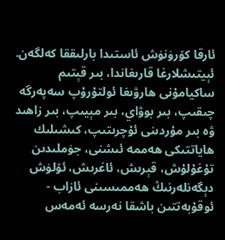ئارقا كۆرۈنۈش ئاستىدا بارلىققا كەلگەن.
ئېيتىشلارغا قارىغاندا، بىر قېتىم ساكيامۇنى ھارۋىغا ئولتۇرۇپ سەپەرگە چىقىپ، بىر بوۋاي، بىر مېيىپ، بىر زاھىد ۋە بىر مۇردىنى ئۇچرىتىپ، كىشىلىك ھاياتتىكى ھەممە ئىشنى، جۈملىدىن تۇغۇلۇش، قېرىش، ئاغرىش، ئۆلۈش دېگەنلەرنىڭ ھەممىسىنى ئازاب - ئوقۇبەتتىن باشقا نەرسە ئەمەس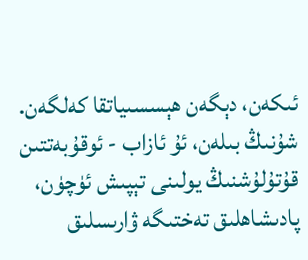ئىكەن، دېگەن ھېسسىياتقا كەلگەن. شۇنىڭ بىلەن، ئۇ ئازاب - ئوقۇبەتتىن قۇتۇلۇشنىڭ يولىنى تېپىش ئۈچۈن، پادىشاھلىق تەختىگە ۋارىسلىق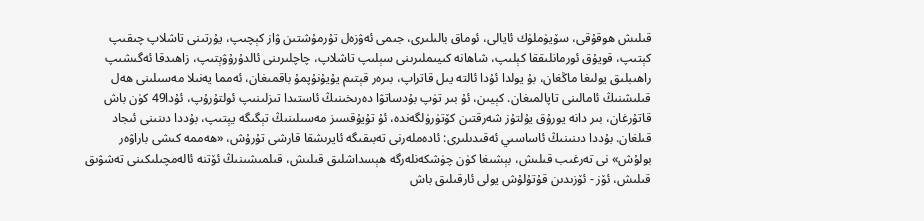قىلىش ھوقۇقى، سۆيۈملۈك ئايالى، ئوماق بالىلىرى، جىمى ئەۋزەل تۇرمۇشتىن ۋاز كېچىپ، يۇرتىنى تاشلاپ چىقىپ كېتىپ، قويۇق ئورمانلىققا كېلىپ، شاھانە كىيىملىرىنى سېلىپ تاشلاپ، چاچلىرىنى ئالدۇرۇۋېتىپ، زاھىدقا ئەگىشىپ راھىبلىق يولىغا ماڭغان، بۇ يولدا ئۇدا ئالتە يىل قاتراپ، بىرەر قېتىم يۇيۇنۇپمۇ باقمىغان، ئەمما يەنىلا مەسىلىنى ھەل قىلىشنىڭ ئامالىنى تاپالمىغان. كېيىن، ئۇ بىر تۈپ بۇدساتۋا دەرىخىنىڭ ئاستىدا تىزلىنىپ ئولتۇرۇپ، ئۇدا49 كۈن باش قاتۇرغان، بىر دانە يورۇق يۇلتۇز شەرقتىن كۆتۈرۈلگەندە، ئۇ تۇيۇقسىز مەسىلىنىڭ تېگىگە يېتىپ، بۇددا دىنىنى ئىجاد قىلغان. بۇددا دىنىنىڭ ئاساسىي ئەقىدىلىرى: ئادەملەرنى تەبىقىگە ئايرىشقا قارشى تۇرۇش، «ھەممە كىشى باراۋەر بولۇش» نى تەرغىب قىلىش، بېشىغا كۈن چۈشكەنلەرگە ھېسداشلىق قىلىش، قىلمىشىنىڭ ئۆتنە ئالەمچىلىكىنى تەشۋىق قىلىش، ئۆز - ئۆزىدىن قۇتۇلۇش يولى ئارقىلىق باش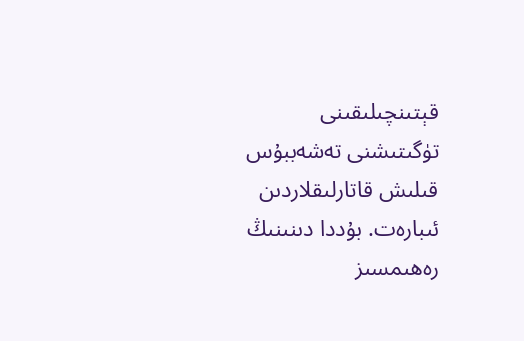قېتىنچىلىقىنى تۈگىتىشنى تەشەببۇس قىلىش قاتارلىقلاردىن ئىبارەت. بۇددا دىنىنىڭ رەھىمسىز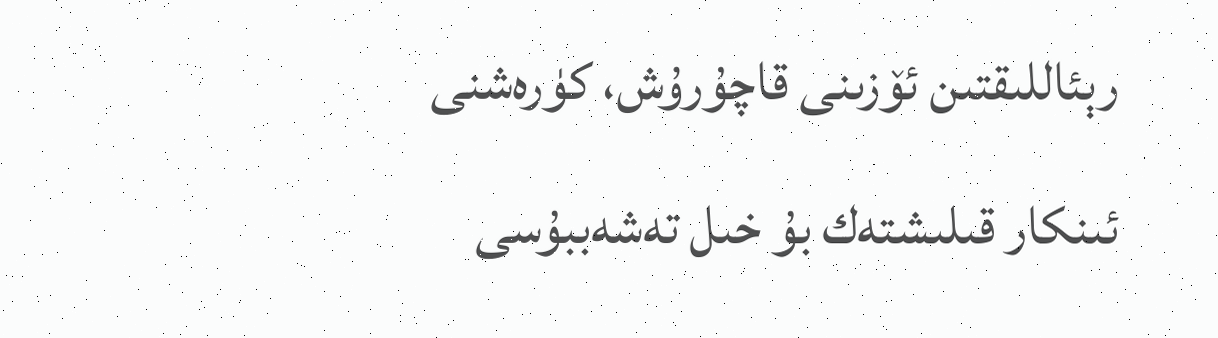رېئاللىقتىن ئۆزىنى قاچۇرۇش، كۈرەشنى ئىنكار قىلىشتەك بۇ خىل تەشەببۇسى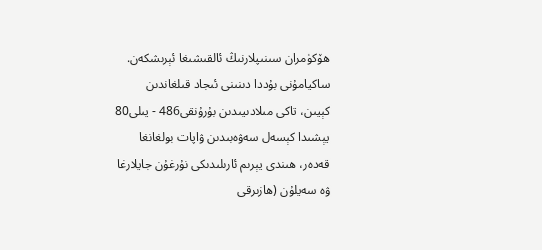ھۆكۈمران سىنىپلارنىڭ ئالقىشىغا ئېرىشكەن.
ساكيامۇنى بۇددا دىنىنى ئىجاد قىلغاندىن كېيىن، تاكى مىلادىيىدىن بۇرۇنقى486 - يىلى80 يېشىدا كېسەل سەۋەبىدىن ۋاپات بولغانغا قەدەر، ھىندى يېرىم ئارىلىدىكى نۇرغۇن جايلارغا ۋە سەيلۇن (ھازىرقى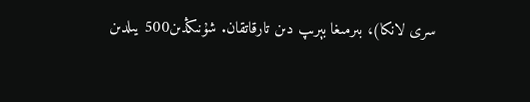سرى لانكا)، بىرمىغا بېرىپ دىن تارقاتقان. شۇنىڭدىن500 يىلدىن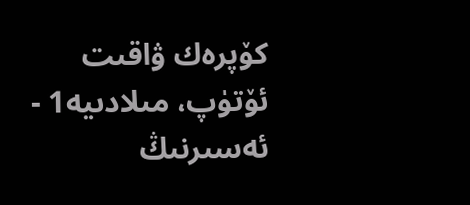كۆپرەك ۋاقىت ئۆتۈپ، مىلادىيە1 - ئەسىرنىڭ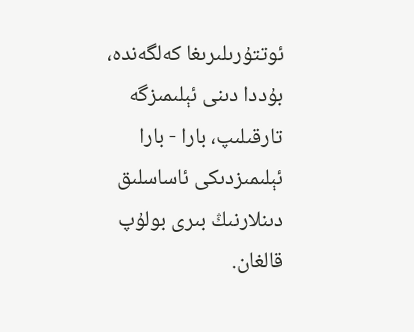ئوتتۇرىلىرىغا كەلگەندە، بۇددا دىنى ئېلىمىزگە تارقىلىپ، بارا - بارا ئېلىمىزدىكى ئاساسلىق دىنلارنىڭ بىرى بولۇپ قالغان.